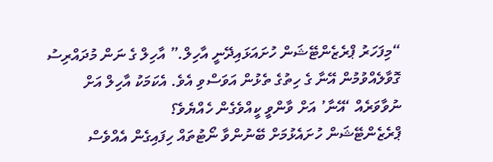“މިފަހަރު ޕްރެޒެންޓޭޝަން ހުށައަޅައިދޭނީ އާހިލް.” އާހިލް ގެ ނަން މުދައްރިސު ގޮވާލެއްވުމުން އޭނާ ގެ ހިތުގެ ތެޅުން އަވަސްވި އެވެ. އެކަމަކު އާހިލް އަށް ނުވާވަރެއް ‘އޭނާ’ އަށް ވާންވީ ކީއްވެގެން ހެއްޔެވެ؟
ޕްރެޒެންޓޭޝަން ހުށައެޅުމަށް ބޭނުންވާ ނޯޓުތައް ހިފައިގެން އެއްވެސް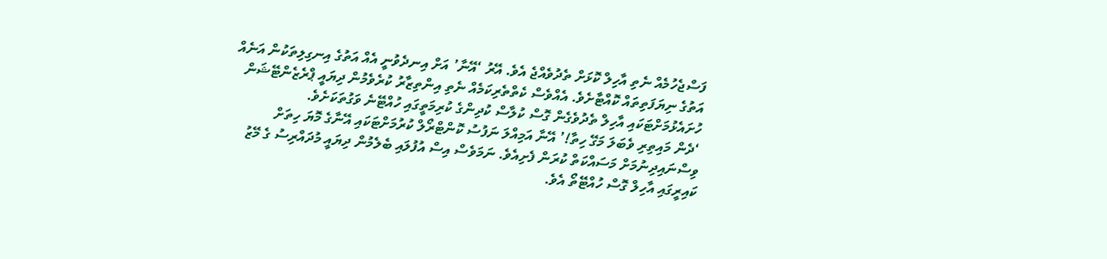ފަސްޖެހުމެއް ނެތި އާހިލް ކޮޅަށް ތެދުވެއްޖެ އެވެ. އޭރު ‘އޭނާ’ އަށް އިނދެވުނީ އެއް އަތުގެ އިނގިލިތަކުން އަނެއް އަތުގެ ނިޔަފަތިތައް ކޮއްޓާށެވެ. އެއްވެސް ކެތްތެރިކަމެއް ނެތި އިންތިޒާރު ކުރެވެމުން ދިޔައީ ޕްރެޒެންޓޭޝަން ހުށައެޅުމަށްޓަކައި އާހިލް ތެދުވެގެން ގޮސް ކުލާސް ކުދިންގެ ކުރިމަތީގައި ހުއްޓޭނެ ވަގުތަކަށެވެ.
‘ދެން މައިތިރި ވެބަލަ މަގޭ ހިތާ!’ އޭނާ އަމިއްލަ ނަފުސު ކޮންޓްރޯލް ކުރުމަށްޓަކައި އޭނާގެ މޮޔަ ހިތަށް ވިސްނައިދިނުމަށް މަސައްކަތް ކުރަން ފެށިއެވެ. ނަމަވެސް އިސް އުފުލައި ބެލެމުން ދިޔައީ މުދައްރިސު ގެ މޭޒު ކައިރީގައި އާހިލް ގޮސް ހުއްޓޭތޯ އެވެ.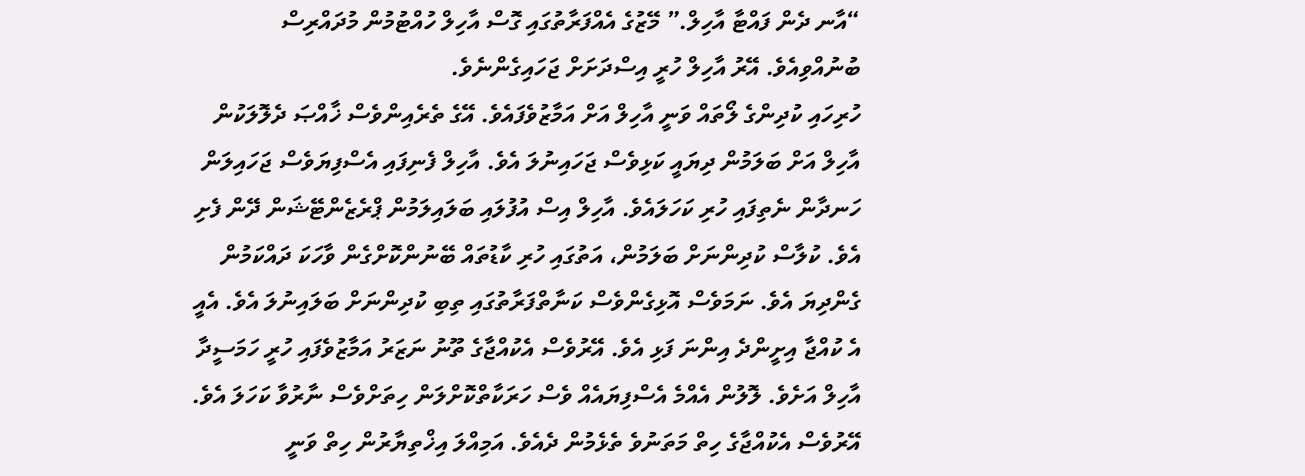“އާނ ދެން ފައްޓާ އާހިލް.” މޭޒުގެ އެއްފަރާތުގައި ގޮސް އާހިލް ހުއްޓުމުން މުދައްރިސް ބުނުއްވިއެވެ. އޭރު އާހިލް ހުރީ އިސްދަށަށް ޖަހައިގެންނެވެ.
ހުރިހައި ކުދިންގެ ލޯތައް ވަނީ އާހިލް އަށް އަމާޒުވެފައެވެ. އޭގެ ތެރެއިންވެސް ޚާއްޞަ ދެލޮލަކުން އާހިލް އަށް ބަލަމުން ދިޔައީ ކަޅިވެސް ޖަހައިނުލަ އެވެ. އާހިލް ފެނިފައި އެސްފިޔަވެސް ޖަހައިލަން ހަނދާން ނެތިފައި ހުރި ކަހަލައެވެ. އާހިލް އިސް އުފުލައި ބަލައިލަމުން ޕްރެޒެންޓޭޝަން ދޭން ފެށި އެވެ. ކުލާސް ކުދިންނަށް ބަލަމުން، އަތުގައި ހުރި ކާޑުތައް ބޭނުންކޮށްގެން ވާހަކަ ދައްކަމުން ގެންދިޔަ އެވެ. ނަމަވެސް އޮޅިގެންވެސް ކަނާތްފަރާތުގައި ތިބި ކުދިންނަށް ބަލައިނުލަ އެވެ. އެއީ އެ ކުއްޖާ އިށީންދެ އިންނަ ފަޅި އެވެ. އޭރުވެސް އެކުއްޖާގެ ތޫނު ނަޒަރު އަމާޒުވެފައި ހުރީ ހަމަސީދާ އާހިލް އަށެވެ. ލޮލުން އެއްމެ އެސްފިޔައެއް ވެސް ހަރަކާތްކޮށްލަން ހިތަށްވެސް ނާރުވާ ކަހަލަ އެވެ. އޭރުވެސް އެކުއްޖާގެ ހިތް މަތަނުވެ ތެޅެމުން ދެއެވެ. އަމިއްލަ އިޚްތިޔާރުން ހިތް ވަނީ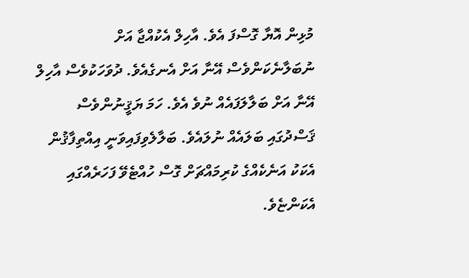މުޅިން އޮޔާ ގޮސްފަ އެވެ. އާހިލް އެކުއްޖާ އަށް ނުބަލާނެކަންވެސް އޭނާ އަށް އެނގެއެވެ. ދުވަހަކުވެސް އާހިލް އޭނާ އަށް ބަލާލަފައެއް ނުވެ އެވެ. ހަމަ ޔަޤީނުންވެސް ޤަސްދުގައި ބަލައެއް ނުލައެވެ. ބަލާލެވިފައިވަނީ އިއްތިފާޤުން އެކަކު އަނެކެއްގެ ކުރިމައްޗަށް ގޮސް ހުއްޓެވޭ ފަހަރެއްގައި އެކަންޏެވެ.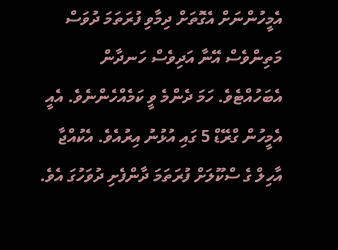އެމީހުންނަށް އެގޮތަށް ދިމާވި ފުރަތަމަ ދުވަސް މަތިންވެސް އޭނާ އަދިވެސް ހަނދާން އެބަހުއްޓެވެ. ހަމަ ދެންމެ ވީ ކަމެއްހެންނެވެ. އެއީ އެމީހުން ގްރޭޑް 5 ގައި އުޅުނު އިރުއެވެ. އެކުއްޖާ އާހިލް ގެ ސްކޫލަށް ފުރަތަމަ ދާންފެށި ދުވަހުގަ އެވެ.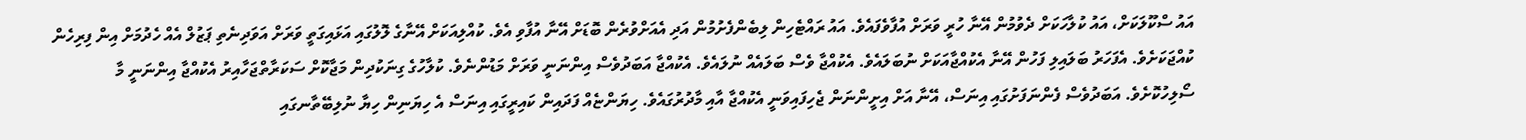އައު ސްކޫލަކަށް، އައު ކުލާހަކަށް ދެވުމުން އޭނާ ހުރީ ވަރަށް އުފާވެފައެވެ. އައު ރައްޓެހިން ލިބެންފެށުމުން އަދި އެއަށްވުރެން ބޮޑަށް އޭނާ އުފާވި އެވެ. ކުއްލިއަކަށް އޭނާގެ ލޮލުގައި އަޅައިގަތީ ވަރަށް އަވަދިނެތި ޕަޒުލް އެއް ހެދުމަށް އިން ފިރިހެން ކުއްޖަކަށެވެ. އެފަހަރު ބަލައިލި ފަހުން އޭނާ އެކުއްޖާއަކަށް ނުބަލައެވެ. އެކުއްޖާ ވެސް ބަލައެއް ނުލައެވެ. އެކުއްޖާ އަބަދުވެސް އިންނަނީ ވަރަށް މަޑުންނެވެ. ކުލާހުގެ ގިނަކުދިން މަޖާކޮށް ސަކަރާތްޖަހާއިރު އެކުއްޖާ އިންނަނީ މާ ސޯލިހުކޮށެވެ. އަބަދުވެސް ފެންނަފަށުގައި އިނަސް، އޭނާ އަށް އިށީންނަން ޖެހިފައިވަނީ އެކުއްޖާ އާއި މާދުރުގައެވެ. ހިޔަންޏެއް ފަދައިން ކައިރީގައި އިނަސް އެ ހިޔަނިން ހިޔާ ނުލިބޭތާނގައި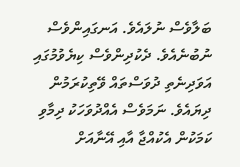ބަލާވެސް ނުލައެވެ. އަނގައިންވެސް ނުބުނެއެވެ. ދެކުދިންވެސް ކިޔެވުމުގައި އަވަދިނެތި ދުވަސްތައް ވޭތިކުރަމުން ދިޔައެވެ. ނަމަވެސް އެއްދުވަހަކު ދިމާވި ކަމަކުން އެކުއްޖާ އާއި އޭނާއަށް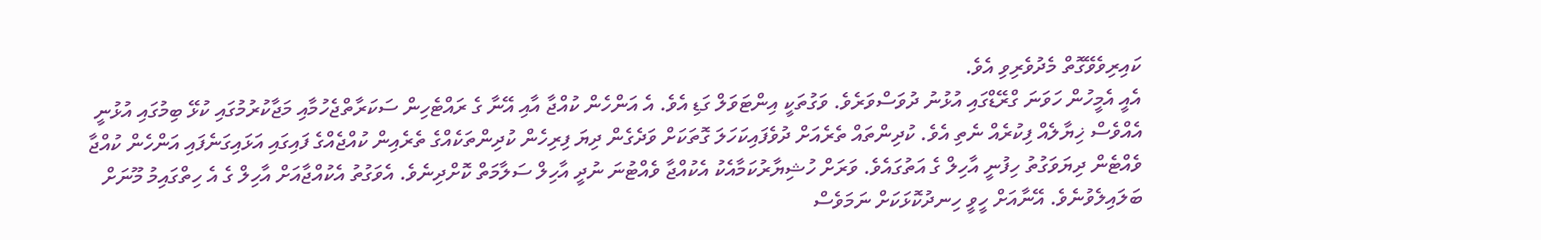ކައިރިވެވޭގޮތް މެދުވެރިވި އެވެ.
އެއީ އެމީހުން ހަވަނަ ގްރޭޑްގައި އުޅުނު ދުވަސްވަރެވެ. ވަގުތަކީ އިންޓަވަލް ގަޑި އެވެ. އެ އަންހެން ކުއްޖާ އާއި އޭނާ ގެ ރައްޓެހިން ސަކަރާތްޖެހުމާއި މަޖާކުރުމުގައި ކުޅޭ ބިމުގައި އުޅުނީ އެއްވެސް ޚިޔާލެއް ފިކުރެއް ނެތި އެވެ. ކުދިންތައް ތެރެއަށް ދުވެފައިކަހަލަ ގޮތަކަށް ވަދެގެން ދިޔަ ފިރިހެން ކުދިންތަކެއްގެ ތެރެއިން ކުއްޖެއްގެ ފައިގައި އަޅައިގަނެފައި އަންހެން ކުއްޖާ ވެއްޓެން ދިޔަވަގުތު ހިފުނީ އާހިލް ގެ އަތުގައެވެ. ވަރަށް ހުޝިޔާރުކަމާއެކު އެކުއްޖާ ވެއްޓުނަ ނުދީ އާހިލް ސަލާމަތް ކޮށްދިނެވެ. އެވަގުތު އެކުއްޖާއަށް އާހިލް ގެ އެ ހިތްގައިމު މޫނަށް ބަލައިލެވުނެވެ. އޭނާއަށް ހީވީ ހިނދުކޮޅަކަށް ނަމަވެސް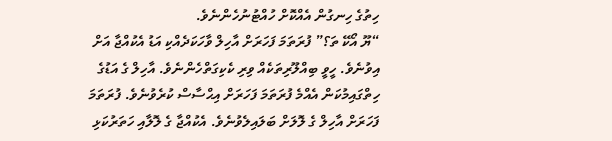ހިތުގެ ހިނގުން އެއްކޮށް ހުއްޓުނުހެންނެވެ.
“ޔޫ އޯކޭ ތަ؟” ފުރަތަމަ ފަހަރަށް އާހިލް ވާހަކަދެއްކި އަޑު އެކުއްޖާ އަށް އިވުނެވެ. ހީވީ ބިއްލޫރިތަކެއް ވިރި ކެކިގަތްހެންނެވެ. އާހިލް ގެ އަޑުގެ ހިތްގައިމުކަން އެއްމެ ފުރަތަމަ ފަހަރަށް އިޙްސާސް ކުރެވުނެވެ. ފުރަތަމަ ފަހަރަށް އާހިލް ގެ ލޮލަށް ބަލައިލެވުނެވެ. އެކުއްޖާ ގެ ލޮލާއި ހަތަރުކަޅި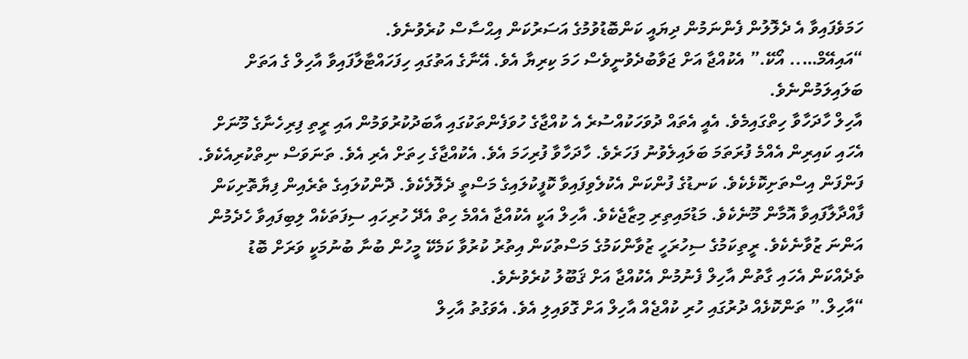ހަމަވެފައިވާ އެ ދެލޮލުން ފެންނަމުން ދިޔައީ ކަންބޮޑުވުމުގެ އަސަރުކަން އިޙްސާސް ކުރެވުނެވެ.
“އައިއޭމް….. އޯކޭ.” އެކުއްޖާ އަށް ޖަވާބުދެވުނީވެސް ހަމަ ކިރިޔާ އެވެ. އޭނާގެ އަތުގައި ހިފަހައްޓާލާފައިވާ އާހިލް ގެ އަތަށް ބަލައިލަމުންނެވެ.
އާހިލް ހާދަހާވާ ހިތްގައިމެވެ. އެއީ އެތައް ދުވަހަކުއްސުރެ އެ ކުއްޖާގެ ހުވަފެންތަކުގައި އާބަދުކުރުވަމުން އައި ރީތި ފިރިހެނާގެ މޫނަށް އެހައި ކައިރިން އެއްމެ ފުރަތަމަ ބަލައިލެވުނު ފަހަރެވެ. ހާދަހާވާ ފުރިހަމަ އެވެ. އެކުއްޖާގެ ހިތަށް އެރި އެވެ. ތަނަވަސް ނިތްކުރިއެކެވެ. ފަންފަން އިސްތަށިކޮޅެކެވެ. ކަނޑުގެ ފުންކަން އެކުލެވިފައިވާ ކޮފީކުލައިގެ މަސްތީ ދެލޮލެކެވެ. ދޮންކުލައިގެ ތެރެއިން ފިޔާތޮށިކަން ފާއްދާލާފައިވާ އޮމާން މޫނެކެވެ. މަޑުމައިތިރި މިޒާޖެކެވެ. އާހިލް އަކީ އެކުއްޖާ އެއްމެ ހިތް އެދޭ ހުރިހައި ސިފަތަކެއް ލިބިފައިވާ ހެދެމުން އަންނަ ޒުވާނެކެވެ. ރީތިކަމުގެ ސިހުރަހީ ޒުވާންކަމުގެ މަސްތުކަން އިތުރު ކުރުވާ ކަމެކޭ މީހުން ބުނާ ބުނުމަކީ ވަރަށް ބޮޑު ތެދެއްކަން އެހައި ގާތުން އާހިލް ފެނުމުން އެކުއްޖާ އަށް ޤަބޫލު ކުރެވުނެވެ.
“އާހިލް.” ތަންކޮޅެއް ދުރުގައި ހުރި ކުއްޖެއް އާހިލް އަށް ގޮވައިލި އެވެ. އެވަގުތު އާހިލް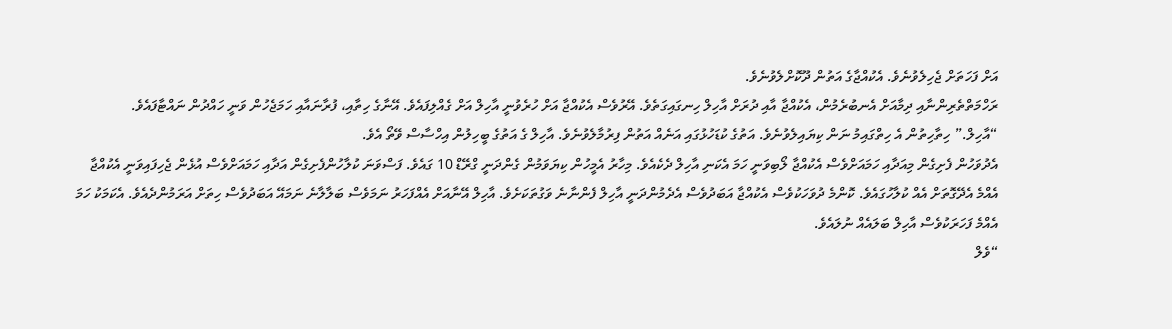އަށް ފަހަތަށް ޖެހިލެވުނެވެ. އެކުއްޖާގެ އަތުން ދޫކޮށްލެވުނެވެ.
ރަހްމަތްތެރިންނާއި ދިމާއަށް އެނބުރެމުން، އެކުއްޖާ އާއި ދުރަށް އާހިލް ހިނގައިގަތެވެ. އޭރުވެސް އެކުއްޖާ އަށް ހުރެވުނީ އާހިލް އަށް ގެއްލިފައެވެ. އޭނާގެ ހިތާއި، ފުރާނައާއި ހަމަޖެހުން ވަނީ ހައްދުން ނައްޓާފައެވެ.
“އާހިލް.” ހިތާހިތުން އެ ހިތްގައިމު ނަން ކިޔައިލެވުނެވެ. އަތުގެ ކުޑަހުޅުގައި އަނެއް އަތުން ފިރުމާލެވުނެވެ. އާހިލް ގެ އަތުގެ ބީހިލުން އިހްސާސް ވޭތޯ އެވެ.
އެދުވަހުން ފެށިގެން މިއަދާއި ހަމައަށްވެސް އެކުއްޖާ ލޯބިވަނީ ހަމަ އެކަނި އާހިލް ދެކެއެވެ. މިހާރު އެމީހުން ކިޔަވަމުން ގެންދަނީ ގްރޭޑް 10 ގައެވެ. ފަސްވަނަ ކުލާހުންފެށިގެން އަދާއި ހަމައަށްވެސް އުޅެން ޖެހިފައިވަނީ އެކުއްޖާ އެއްމެ އެދޭގޮތަށް އެއް ކުލާހުގައެވެ. ކޮންމެ ދުވަހަކުވެސް އެކުއްޖާ އަބަދުވެސް އެދެމުންދަނީ އާހިލް ފެންނާނެ ވަގުތަކަށެވެ. އާހިލް އޭނާއަށް އެއްފަހަރު ނަމަވެސް ބަލާލާނެ ނަމައޭ އަބަދުވެސް ހިތަށް އަރަމުންދެއެވެ. އެކަމަކު ހަމަ އެއްމެ ފަހަރަކުވެސް އާހިލް ބަލައެއް ނުލައެވެ.
“ވެލް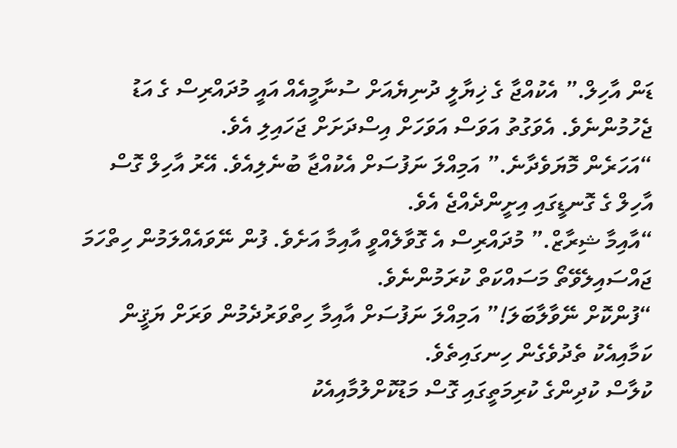ޑަން އާހިލް.” އެކުއްޖާ ގެ ޚިޔާލީ ދުނިޔެއަށް ސުނާމީއެއް އައީ މުދައްރިސް ގެ އަޑު ޖެހުމުންނެވެ. އެވަގުތު އަވަސް އަވަހަށް އިސްދަށަށް ޖަހައިލި އެވެ.
“އަހަރެން މޮޔަވެދާނެ.” އަމިއްލަ ނަފުސަށް އެކުއްޖާ ބުނެލިއެވެ. އޭރު އާހިލް ގޮސް އާހިލް ގެ ގޮނޑީގައި އިށީންދެއްޖެ އެވެ.
“އާއިމާ ޝިރާޒް.” މުދައްރިސް އެ ގޮވާލެއްވީ އާއިމާ އަށެވެ. ފުން ނޭވައެއްލަމުން ހިތްހަމަ ޖައްސައިލެވޭތޯ މަސައްކަތް ކުރަމުންނެވެ.
“ފުންކޮށް ނޭވާލާބަލަ!” އަމިއްލަ ނަފުސަށް އާއިމާ ހިތްވަރުދެމުން ވަރަށް ޔަޤީން ކަމާއިއެކު ތެދުވެގެން ހިނގައިތެވެ.
ކުލާސް ކުދިންގެ ކުރިމަތީގައި ގޮސް މަޑުކޮށްލުމާއިއެކު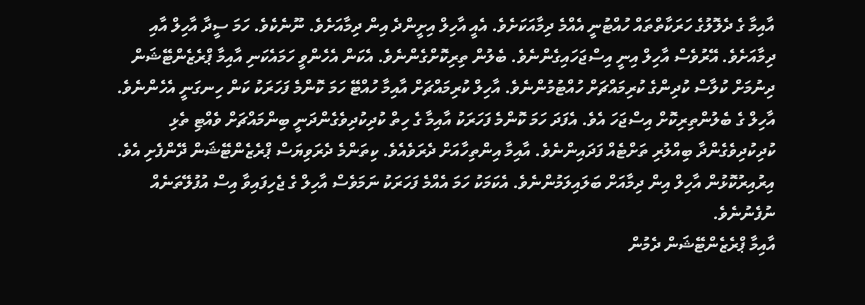އާއިމާ ގެ ދެލޮލުގެ ހަރަކާތްތައް ހުއްޓުނީ އެއްމެ ދިމާއަކަށެވެ. އެއީ އާހިލް އިށީންދެ އިން ދިމާއަށެވެ. ނޫނެކެވެ. ހަމަ ސީދާ އާހިލް އާއި ދިމާއަށެވެ. އޭރުވެސް އާހިލް އިނީ އިސްޖަހައިގެންނެވެ. ބެލުން ތިރިކޮށްގެންނެވެ. އެކަން އެހެންވީ ހަމައެކަނި އާއިމާ ޕްރެޒެންޓޭޝަން ދިނުމަށް ކުލާސް ކުދިންގެ ކުރިމައްޗަށް ހުއްޓުމުންނެވެ. އާހިލް ކުރިމައްޗަށް އާއިމާ ހުއްޓޭ ހަމަ ކޮންމެ ފަހަރަކު ކަން ހިނގަނީ އެހެންނެވެ. އާހިލް ގެ ބެލުންތިރިކޮށް އިސްޖަހަ އެވެ. އެފަދަ ހަމަ ކޮންމެ ފަހަރަކު އާއިމާ ގެ ހިތް ކުދިކުދިވެގެންދަނީ ބިންމައްޗަށް ވެއްޓި ތެޅި ކުދިކުދިވެގެންދާ ބިއްލުރި ތަށްޓެއް ފަދައިންނެވެ. އާއިމާ އިންތިހާއަށް ދެރަވެއެވެ. ކިތަންމެ ދެރަވިޔަސް ޕްރެޒެންޓޭޝަން ދޭންފެށި އެވެ. އިރުއިރުކޮޅުން އާހިލް އިން ދިމާއަށް ބަލައިލަމުންނެވެ. އެކަމަކު ހަމަ އެއްމެ ފަހަރަކު ނަމަވެސް އާހިލް ގެ ޖެހިފައިވާ އިސް އުފުލޭތަނެއް ނުފެނުނެވެ.
އާއިމާ ޕްރެޒެންޓޭޝަން ދެމުން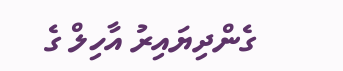ގެންދިޔައިރު އާހިލް ގެ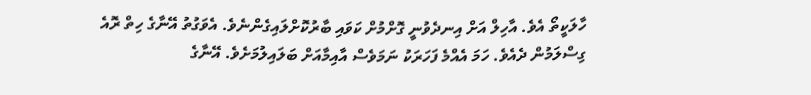ހާލަކީތޯ އެވެ. އާހިލް އަށް އިނދެވުނީ ގޮށްމުށް ކަވައި ބާރުކޮށްލައިގެންނެވެ. އެވަގުތު އޭނާގެ ހިތް ރޮއެ ގިސްލަމުން ދެއެވެ. ހަމަ އެއްމެ ފަހަރަކު ނަމަވެސް އާއިމާއަށް ބަލައިލުމަށެވެ. އޭނާގެ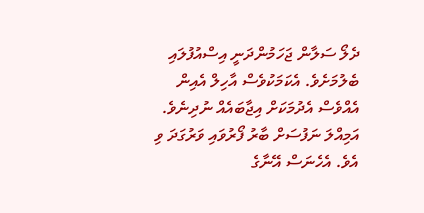ދެލޯ ސަލާން ޖަހަމުންދަނީ އިސްއުފުލައި ބެލުމަށެވެ. އެކަމަކުވެސް އާހިލް އެއިން އެއްވެސް އެދުމަކަށް އިޖާބައެއް ނުދިނެވެ. އަމިއްލަ ނަފުސަށް ބާރު ފޯރުވައި ވަރުގަދަ ވި އެވެ. އެހެނަސް އޭނާގެ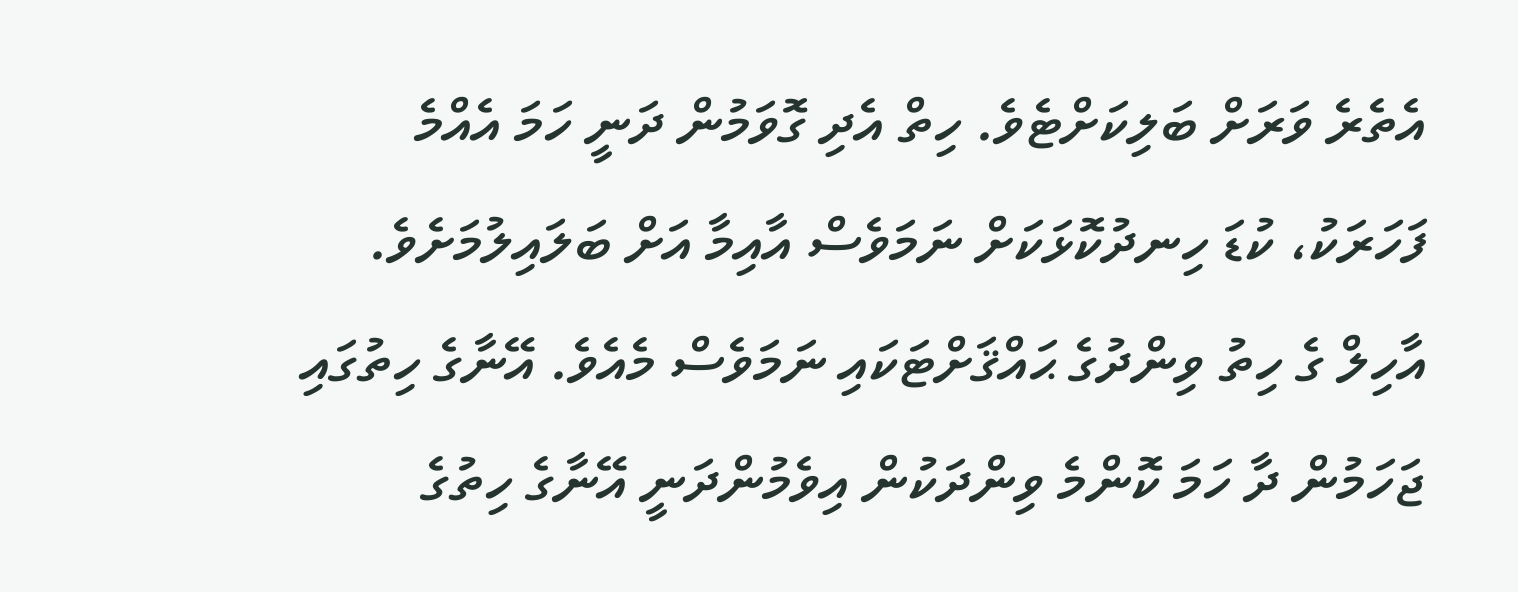އެތެރެ ވަރަށް ބަލިކަށްޓެވެ. ހިތް އެދި ގޮވަމުން ދަނީ ހަމަ އެއްމެ ފަހަރަކު، ކުޑަ ހިނދުކޮޅަކަށް ނަމަވެސް އާއިމާ އަށް ބަލައިލުމަށެވެ. އާހިލް ގެ ހިތު ވިންދުގެ ޙައްޤަށްޓަކައި ނަމަވެސް މެއެވެ. އޭނާގެ ހިތުގައި ޖަހަމުން ދާ ހަމަ ކޮންމެ ވިންދަކުން އިވެމުންދަނީ އޭނާގެ ހިތުގެ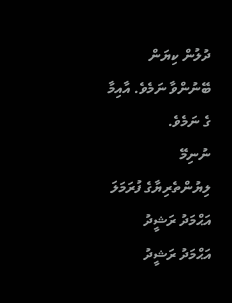ދުލުން ކިޔަން ބޭނުންވާ ނަމެވެ. އާއިމާ ގެ ނަމެވެ.
ނުނިމޭ
ލިޔުންތެރިޔާގެ ފުރަމަލަ
އަޙްމަދު ރަޝީދު
އަޙްމަދު ރަޝީދު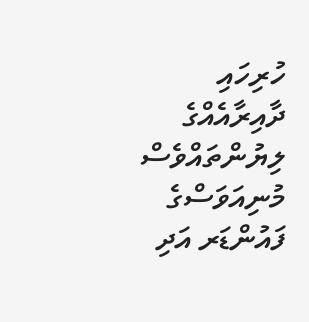ހުރިހައި ދާއިރާއެއްގެ ލިޔުންތައްވެސް މުނިއަވަސްގެ ފައުންޑަރ އަދި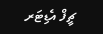ޗީފް އެޑިޓަރ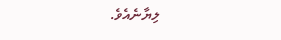ލިޔާނެއެވެ.